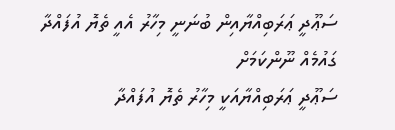ސަޢޫދީ ޢަރަބިއްޔާއިން ބުނަނީ މިހާރު އެއީ ތެޔޮ އުފައްދާ ގައުމެއް ނޫންކަމަށް
ސަޢޫދީ ޢަރަބިއްޔާއަކީ މިހާރު ތެޔޮ އުފައްދާ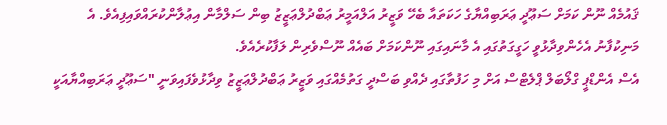ޤައުމެއް ނޫން ކަމަށް ސަޢޫދީ ޢަރަބިއްޔާގެ ހަކަތައާ ބެހޭ ވަޒީރު އަލްއަމީރު ޢަބްދުލްޢަޒީޒު ބިން ސަލްމާން އިޢުލާންކުރައްވައިފިއެވެ. އެ މަނިކުފާނު އެހެންވިދާޅުވީ ހަގީގަތުގައި އެ މާނައިގައި ނޫންކަމަށް ބައެއް ނޫސްވެރިން ލަފާކުރެއެވެ.
އެސް އެންޑްޕީ ގްލޯބަލް ޕްލެޓްސް އަށް މި ހަފުތާގައި ދެއްވި ބަސްދީ ގަތުމެއްގައި ވަޒީރު ޢަބްދުލްޢަޒީޒު ވިދާޅުވެފައިވަނީ "ސަޢޫދީ ޢަރަބިއްޔާއަކީ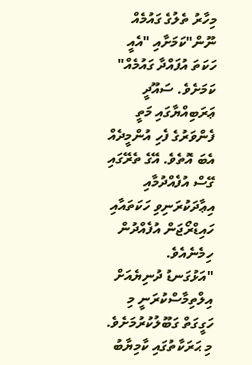މިހާރު ތެލުގެ ގައުމެއް ނޫން"ކަމަށާއި "އެއީ ހަކަތަ އުފައްދާ ގައުމެއް" ކަމަށެވެ. ސައޫދީ ޢަރަބިއްޔާގައި މަތީ ފެންވަރުގެ ފެހި އުންމީދެއް އެބަ އޮތެވެ. އޭގެ ތެރޭގައި ގޭސް އުފެއްދުމާއި އިޢާދަކުރަނިވި ހަކަތައާއި ހައިޑްރޯޖަން އުފެއްދުން ހިމެނެއެވެ.
"އަޅުގަނޑު ދުނިޔެއަށް އިލްތިމާސްކުރަނީ މި ހަގީގަތް ގަބޫލުކުރުމަށެވެ. މި ޙަރަކާތުގައި ކާމިޔާބު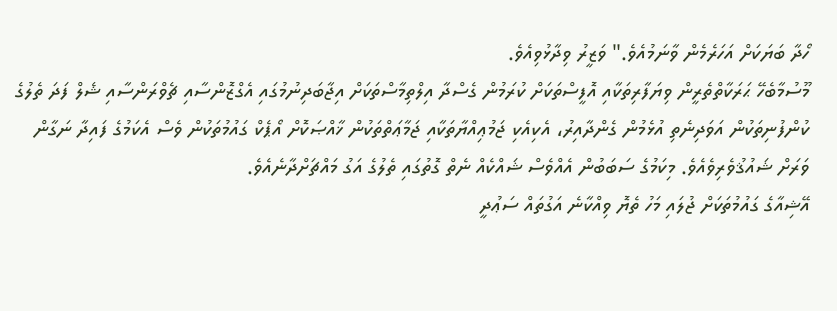ހޯދާ ބަޔަކަށް އަހަރެމެން ވާނަމުއެވެ." ވަޒީރު ވިދާޅުވިއެވެ.
މޫސުމާބެހޭ ޙަރަކާތްތެރީން ވިޔަފާރިތަކާއި އޮފީސްތަކަށް ކުރަމުން ގެސްދާ އިލްތިމާސްތަކަށް އިޖާބަދިނުމުގައި އެގްޒޮންސާއި ޗެވްރަންސާއި ޝެލް ފަދަ ތެލުގެ ކުންފުނިތަކުން އަވަދިނެތި އުޅެމުން ގެންދާއިރު، އެކިއެކި ޖަމުޢިއްޔާތަކާއި ޖަމާޢަތްތަކުން ޚާއްޞަކޮށް އޯޕެކް ގައުމުތަކުން ވެސް އެކަމުގެ ފައިދާ ނަގާން ވަރަށް ޝައުޤުވެރިވެއެވެ. މިކަމުގެ ސަބަބުން އެއްވެސް ޝައްކެއް ނެތް ގޮތުގައި ތެލުގެ އަގު މައްޗަށްދާނެއެވެ.
އޭޝިއާގެ ގައުމުތަކަށް ޖުލައި މަހު ތެޔޮ ވިއްކާނެ އަގުތައް ސަޢުދީ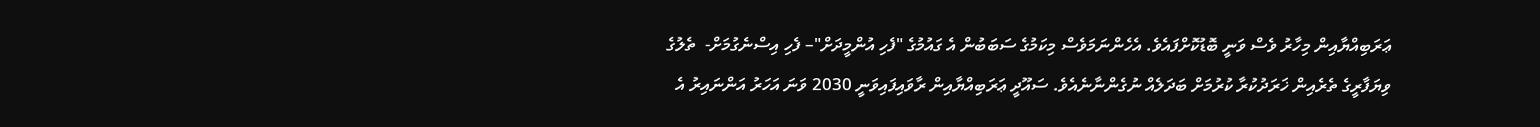ޢަރަބިއްޔާއިން މިހާރު ވެސް ވަނީ ބޮޑުކޮށްފައެވެ. އެހެންނަމަވެސް މިކަމުގެ ސަބަބުން އެ ގައުމުގެ "ފެހި އުންމީދަށް"– ފެހި އިސްނެގުމަށް-  ތެލުގެ ވިޔަފާރީގެ ތެރެއިން ޚަރަދުކުރާ ކުރުމަށް ބަދަލެއް ނުގެންނާނެއެވެ. ސައޫދީ ޢަރަބިއްޔާއިން ރާވައިފައިވަނީ 2030 ވަނަ އަހަރު އަންނައިރު އެ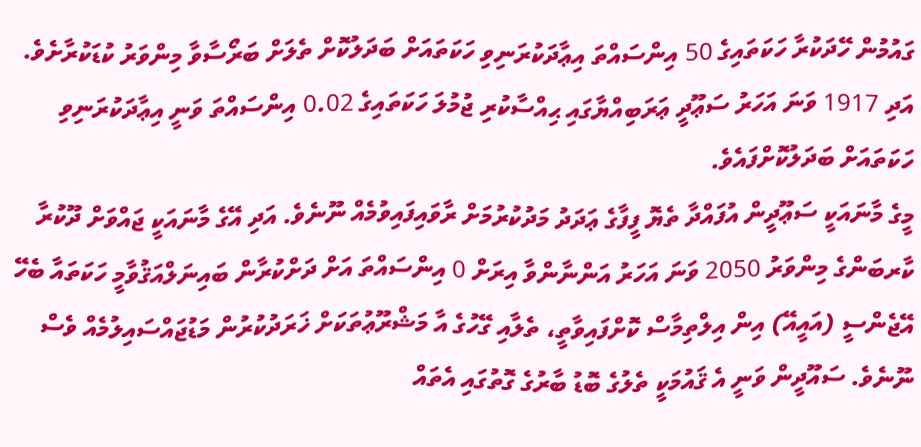ގައުމުން ހޭދަކުރާ ހަކަތައިގެ 50 އިންސައްތަ އިޢާދަކުރަނިވި ހަކަތައަށް ބަދަލުކޮށް ތެލަށް ބަރޯސާވާ މިންވަރު ކުޑަކުރާށެވެ. އަދި 1917 ވަނަ އަހަރު ސަޢޫދީ ޢަރަބިއްޔާގައި ޙިއްސާކުރި ޖުމުލަ ހަކަތައިގެ 0.02 އިންސައްތަ ވަނީ އިޢާދަކުރަނިވި ހަކަތައަށް ބަދަލުކޮށްފައެވެ.
މީގެ މާނައަކީ ސަޢޫދީން އުފައްދާ ތެޔޮ ފީފާގެ ޢަދަދު މަދުކުރުމަށް ރާވައިފައިވުމެއް ނޫނެވެ. އަދި އޭގެ މާނައަކީ ޖައްވަށް ދޫކުރާ ކާރބަންގެ މިންވަރު 2050 ވަނަ އަހަރު އަންނާންވާ އިރަށް 0 އިންސައްތަ އަށް ދަށްކުރާން ބައިނަލްއަޤުވާމީ ހަކަތައާ ބެހޭ އޭޖެންސީ (އައީއޭ) އިން އިލްތިމާސް ކޮށްފައިވާތީ، ތެލާއި ގޭހުގެ އާ މަޝްރޫޢުތަކަށް ޚަރަދުކުރުން މަޑުޖައްސައިލުމެއް ވެސް ނޫނެވެ. ސައޫދީން ވަނީ އެ ޤައުމަކީ ތެލުގެ ބޮޑު ބާރުގެ ގޮތުގައި އެތައް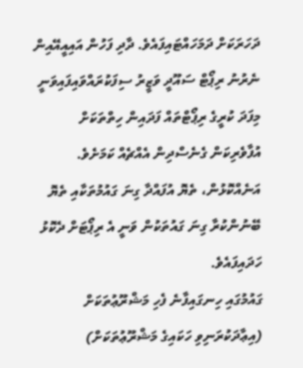ދަހަރަކަށް ދަމަހައްޓައިފައެވެ. ދާދި ފަހުން އައިއީއޭއިން ނެރުނު ރިޕޯޓް ސައޫދީ ވަޒީރު ސިފަކުރައްވައިފައިވަނީ މިފަދަ ކުރީގެ ރިޕޯޓްތައް ފަދައިން ހިތްތަކަށް އުފާވެރިކަން ގެނެސްދިން އެއްޗެއް ކަމަށެވެ. އަނެއްކޮޅުން، ތެޔޮ އުފައްދާ ގިނަ ގައުމުތަކާއި ތެޔޮ ބޭނުންކުރާ ގިނަ ގައުތަކުން ވަނީ އެ ރިޕޯޓަށް ދެކޮޅު ހަދައިފައެވެ.
ގައުމުގައި ހިނގައިފާނެ ފެހި މަޝްރޫޢުތަކަށް (އިޢާދަކުރަނިވި ހަކައިގެ މަޝްރޫޢުތަކަށް)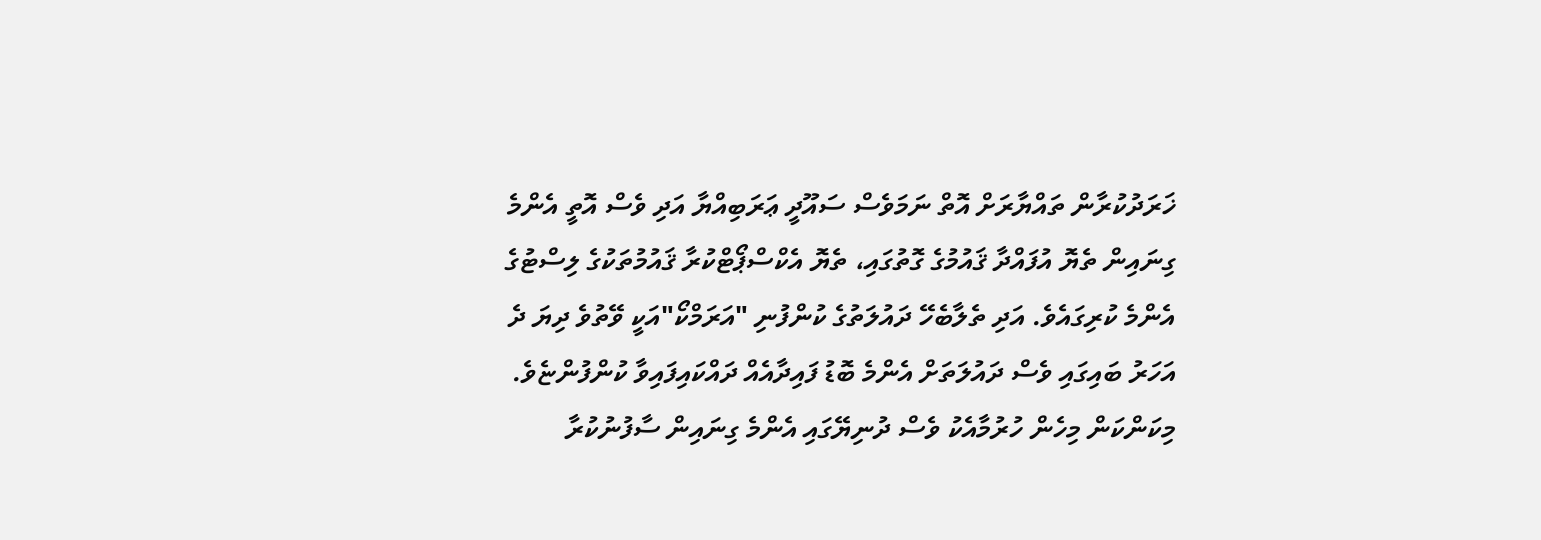ޚަރަދުކުރާން ތައްޔާރަށް އޮތް ނަމަވެސް ސައޫދީ ޢަރަބިއްޔާ އަދި ވެސް އޮތީ އެންމެ ގިނައިން ތެޔޮ އުފައްދާ ޤައުމުގެ ގޮތުގައި، ތެޔޮ އެކްސްޕޯޓްކުރާ ޤައުމުތަކުގެ ލިސްޓުގެ އެންމެ ކުރިގައެވެ. އަދި ތެލާބެހޭ ދައުލަތުގެ ކުންފުނި "އަރަމްކޯ"އަކީ ވޭތުވެ ދިޔަ ދެ އަހަރު ބައިގައި ވެސް ދައުލަތަށް އެންމެ ބޮޑު ފައިދާއެއް ދައްކައިފައިވާ ކުންފުންޏެވެ.
މިކަންކަން މިހެން ހުރުމާއެކު ވެސް ދުނިޔޭގައި އެންމެ ގިނައިން ސާފުނުކުރާ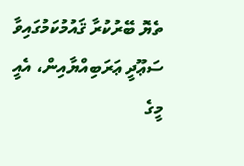ތެޔޮ ބޭރުކުރާ ޤައުމުކަމުގައިވާ ސަޢޫދީ ޢަރަބިއްޔާއިން، އެއީ މީގެ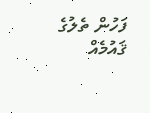ފަހުން ތެލުގެ ޤައުމެއް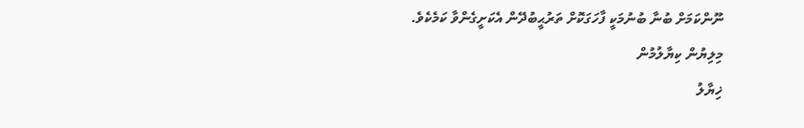ނޫންކަމަށް ބުނާ ބުނުމަކީ ފާހަގަކޮށް ތަރުޙީބުދޭން އެކަށީގެންވާ ކަމެކެވެ.
މިލިޔުން ކިޔާލުމުން
ޚިޔާލު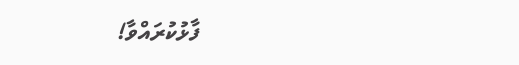ފާޅުކުރައްވާ!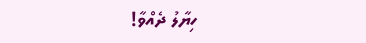ހިޔާލު ދެއްވާ!